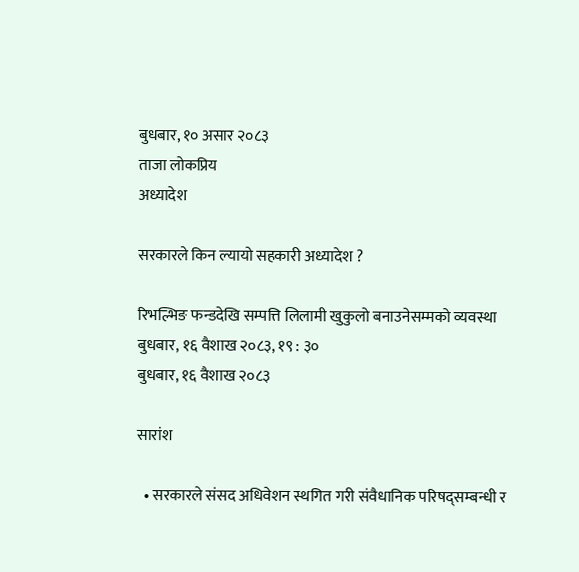बुधबार, १० असार २०८३
ताजा लोकप्रिय
अध्यादेश

सरकारले किन ल्यायो सहकारी अध्यादेश ?

रिभल्भिङ फन्डदेखि सम्पत्ति लिलामी खुकुलो बनाउनेसम्मको व्यवस्था
बुधबार, १६ वैशाख २०८३, १९ : ३०
बुधबार, १६ वैशाख २०८३

सारांश

  • सरकारले संसद अधिवेशन स्थगित गरी संवैधानिक परिषद्सम्बन्धी र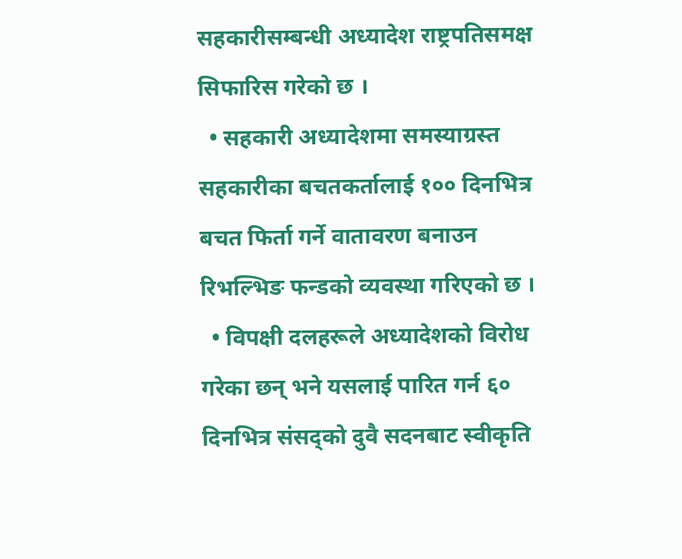सहकारीसम्बन्धी अध्यादेश राष्ट्रपतिसमक्ष सिफारिस गरेको छ ।
  • सहकारी अध्यादेशमा समस्याग्रस्त सहकारीका बचतकर्तालाई १०० दिनभित्र बचत फिर्ता गर्ने वातावरण बनाउन रिभल्भिङ फन्डको व्यवस्था गरिएको छ ।
  • विपक्षी दलहरूले अध्यादेशको विरोध गरेका छन् भने यसलाई पारित गर्न ६० दिनभित्र संसद्को दुवै सदनबाट स्वीकृति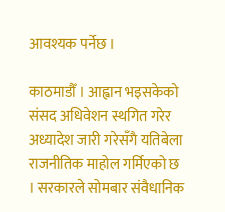आवश्यक पर्नेछ ।

काठमाडौँ । आह्वान भइसकेको संसद अधिवेशन स्थगित गरेर अध्यादेश जारी गरेसँगै यतिबेला राजनीतिक माहोल गर्मिएको छ । सरकारले सोमबार संवैधानिक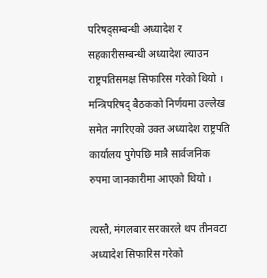परिषद्सम्बन्धी अध्यादेश र सहकारीसम्बन्धी अध्यादेश ल्याउन राष्ट्रपतिसमक्ष सिफारिस गरेको थियो । मन्त्रिपरिषद् बैठकको निर्णयमा उल्लेख समेत नगरिएको उक्त अध्यादेश राष्ट्रपति कार्यालय पुगेपछि मात्रै सार्वजनिक रुपमा जानकारीमा आएको थियो ।

त्यस्तै, मंगलबार सरकारले थप तीनवटा अध्यादेश सिफारिस गरेको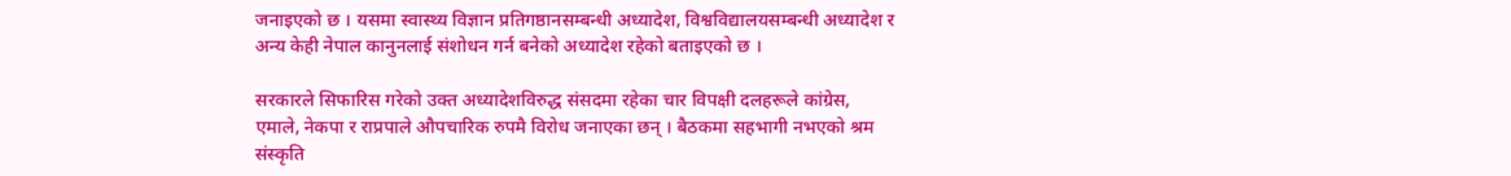जनाइएको छ । यसमा स्वास्थ्य विज्ञान प्रतिगष्ठानसम्बन्धी अध्यादेश, विश्वविद्यालयसम्बन्धी अध्यादेश र अन्य केही नेपाल कानुनलाई संशोधन गर्न बनेको अध्यादेश रहेको बताइएको छ ।

सरकारले सिफारिस गरेको उक्त अध्यादेशविरुद्ध संसदमा रहेका चार विपक्षी दलहरूले कांग्रेस, एमाले, नेकपा र राप्रपाले औपचारिक रुपमै विरोध जनाएका छन् । बैठकमा सहभागी नभएको श्रम संस्कृति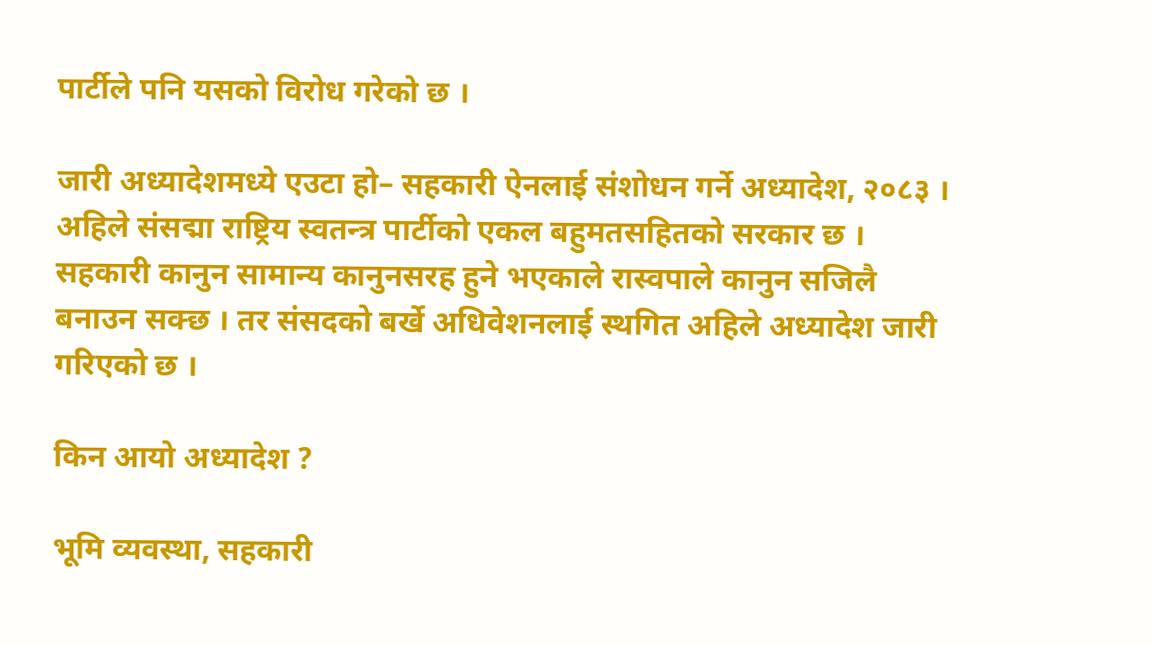पार्टीले पनि यसको विरोध गरेको छ ।

जारी अध्यादेशमध्ये एउटा हो– सहकारी ऐनलाई संशोधन गर्ने अध्यादेश, २०८३ । अहिले संसद्मा राष्ट्रिय स्वतन्त्र पार्टीको एकल बहुमतसहितको सरकार छ । सहकारी कानुन सामान्य कानुनसरह हुने भएकाले रास्वपाले कानुन सजिलै बनाउन सक्छ । तर संसदको बर्खे अधिवेशनलाई स्थगित अहिले अध्यादेश जारी गरिएको छ ।

किन आयो अध्यादेश ?

भूमि व्यवस्था, सहकारी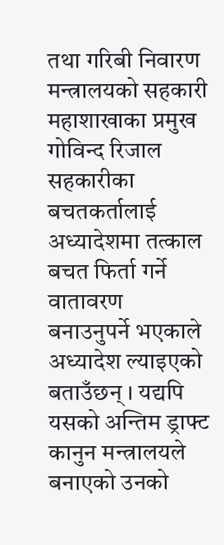तथा गरिबी निवारण मन्त्रालयको सहकारी महाशाखाका प्रमुख गोविन्द रिजाल सहकारीका बचतकर्तालाई अध्यादेशमा तत्काल बचत फिर्ता गर्ने वातावरण बनाउनुपर्ने भएकाले अध्यादेश ल्याइएको बताउँछन् । यद्यपि यसको अन्तिम ड्राफ्ट कानुन मन्त्रालयले बनाएको उनको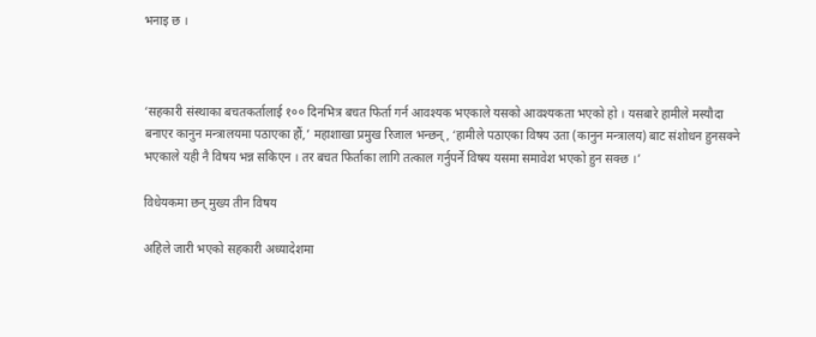भनाइ छ ।



‘सहकारी संस्थाका बचतकर्तालाई १०० दिनभित्र बचत फिर्ता गर्न आवश्यक भएकाले यसको आवश्यकता भएको हो । यसबारे हामीले मस्यौदा बनाएर कानुन मन्त्रालयमा पठाएका हौं,’ महाशाखा प्रमुख रिजाल भन्छन्, ‘हामीले पठाएका विषय उता (कानुन मन्त्रालय) बाट संशोधन हुनसक्ने भएकाले यही नै विषय भन्न सकिएन । तर बचत फिर्ताका लागि तत्काल गर्नुपर्ने विषय यसमा समावेश भएको हुन सक्छ ।’

विधेयकमा छन् मुख्य तीन विषय

अहिले जारी भएको सहकारी अध्यादेशमा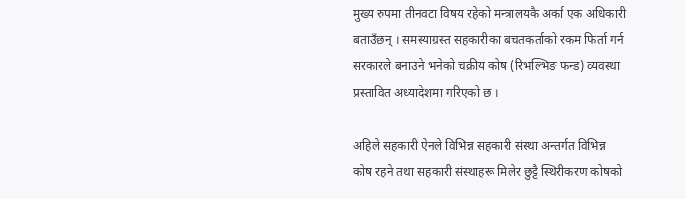मुख्य रुपमा तीनवटा विषय रहेको मन्त्रालयकै अर्का एक अधिकारी बताउँछन् । समस्याग्रस्त सहकारीका बचतकर्ताको रकम फिर्ता गर्न सरकारले बनाउने भनेको चक्रीय कोष (रिभल्भिङ फन्ड) व्यवस्था प्रस्तावित अध्यादेशमा गरिएको छ ।

अहिले सहकारी ऐनले विभिन्न सहकारी संस्था अन्तर्गत विभिन्न कोष रहने तथा सहकारी संस्थाहरू मिलेर छुट्टै स्थिरीकरण कोषको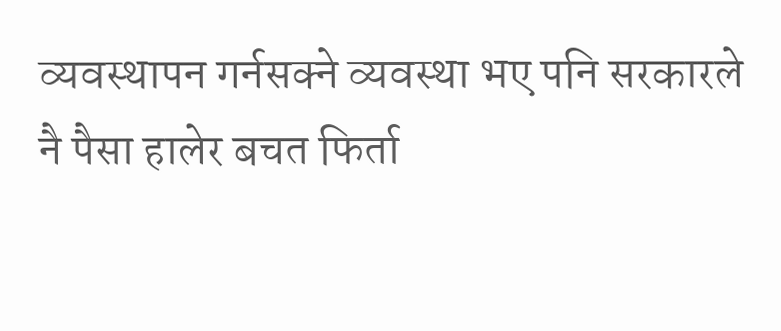व्यवस्थापन गर्नसक्ने व्यवस्था भए पनि सरकारले नै पैसा हालेर बचत फिर्ता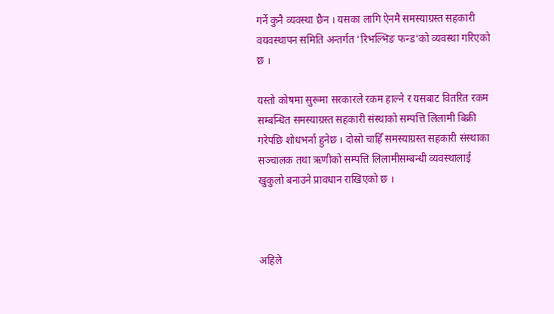गर्ने कुनै व्यवस्था छैन । यसका लागि ऐनमै समस्याग्रस्त सहकारी वयवस्थापन समिति अन्तर्गत ‘रिभल्भिङ फन्ड’को व्यवस्था गरिएको छ ।

यस्तो कोषमा सुरूमा सरकारले रकम हाल्ने र यसबाट वितरित रकम सम्बन्धित समस्याग्रस्त सहकारी संस्थाको सम्पत्ति लिलामी बिक्री गरेपछि शोधभर्ना हुनेछ । दोस्रो चाहिँ समस्याग्रस्त सहकारी संस्थाका सञ्चालक तथा ऋणीको सम्पत्ति लिलामीसम्बन्धी व्यवस्थालाई खुकुलो बनाउने प्रावधान राखिएको छ ।



अहिले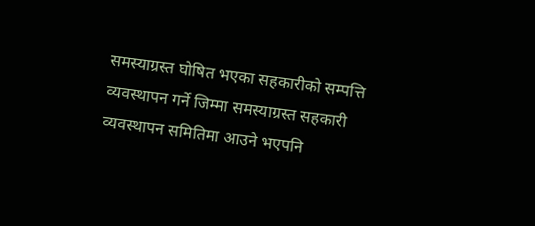समस्याग्रस्त घोषित भएका सहकारीको सम्पत्ति व्यवस्थापन गर्ने जिम्मा समस्याग्रस्त सहकारी व्यवस्थापन समितिमा आउने भएपनि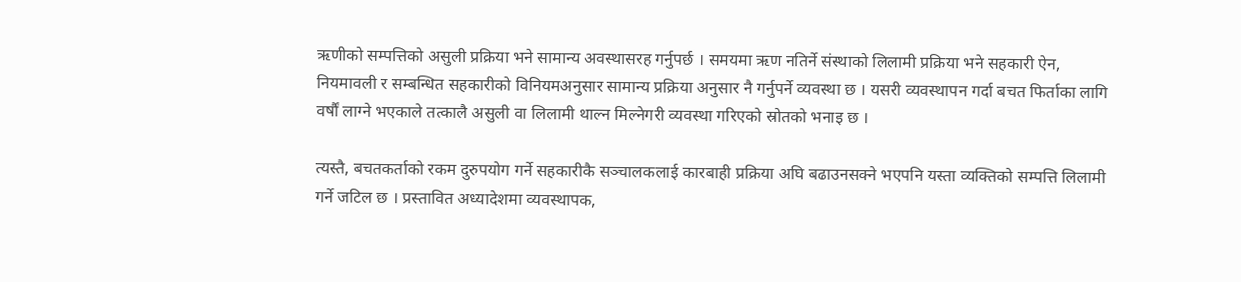ऋणीको सम्पत्तिको असुली प्रक्रिया भने सामान्य अवस्थासरह गर्नुपर्छ । समयमा ऋण नतिर्ने संस्थाको लिलामी प्रक्रिया भने सहकारी ऐन, नियमावली र सम्बन्धित सहकारीको विनियमअनुसार सामान्य प्रक्रिया अनुसार नै गर्नुपर्ने व्यवस्था छ । यसरी व्यवस्थापन गर्दा बचत फिर्ताका लागि वर्षौं लाग्ने भएकाले तत्कालै असुली वा लिलामी थाल्न मिल्नेगरी व्यवस्था गरिएको स्रोतको भनाइ छ ।

त्यस्तै, बचतकर्ताको रकम दुरुपयोग गर्ने सहकारीकै सञ्चालकलाई कारबाही प्रक्रिया अघि बढाउनसक्ने भएपनि यस्ता व्यक्तिको सम्पत्ति लिलामी गर्ने जटिल छ । प्रस्तावित अध्यादेशमा व्यवस्थापक,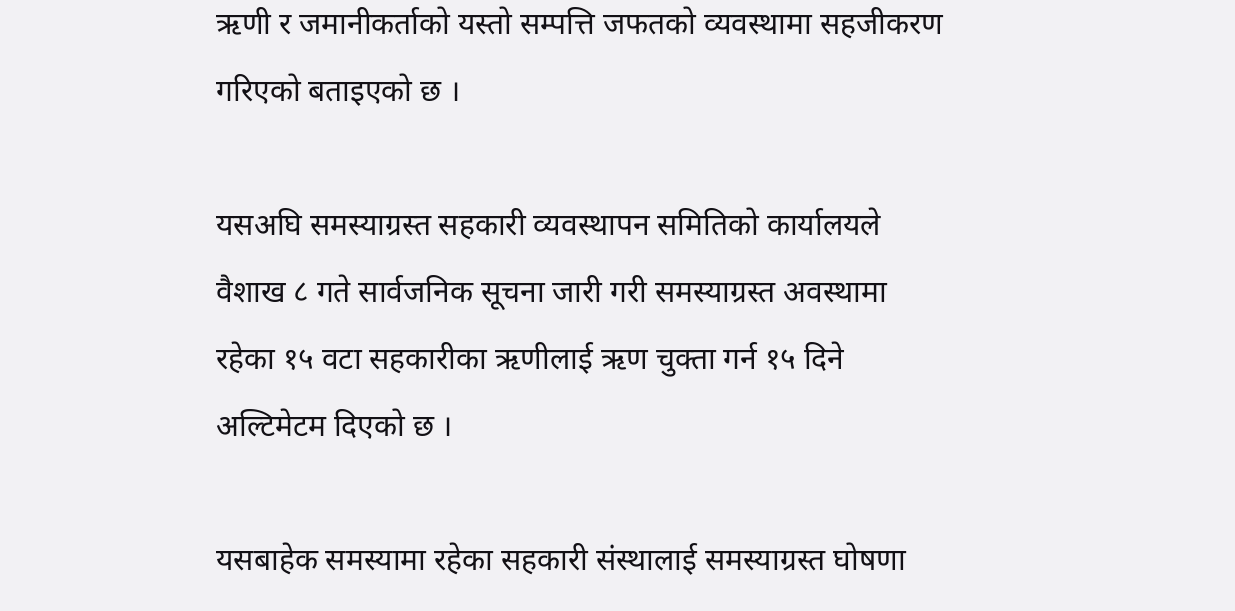ऋणी र जमानीकर्ताको यस्तो सम्पत्ति जफतको व्यवस्थामा सहजीकरण गरिएको बताइएको छ ।

यसअघि समस्याग्रस्त सहकारी व्यवस्थापन समितिको कार्यालयले वैशाख ८ गते सार्वजनिक सूचना जारी गरी समस्याग्रस्त अवस्थामा रहेका १५ वटा सहकारीका ऋणीलाई ऋण चुक्ता गर्न १५ दिने अल्टिमेटम दिएको छ ।

यसबाहेक समस्यामा रहेका सहकारी संस्थालाई समस्याग्रस्त घोषणा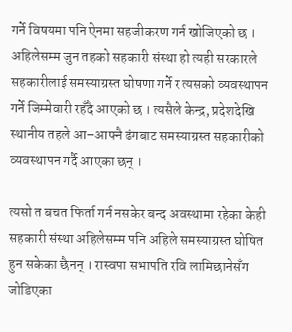गर्ने विषयमा पनि ऐनमा सहजीकरण गर्न खोजिएको छ । अहिलेसम्म जुन तहको सहकारी संस्था हो त्यही सरकारले सहकारीलाई समस्याग्रस्त घोषणा गर्ने र त्यसको व्यवस्थापन गर्ने जिम्मेवारी रहँदै आएको छ । त्यसैले केन्द्र, प्रदेशदेखि स्थानीय तहले आ–आफ्नै ढंगबाट समस्याग्रस्त सहकारीको व्यवस्थापन गर्दै आएका छन् ।

त्यसो त बचत फिर्ता गर्न नसकेर बन्द अवस्थामा रहेका केही सहकारी संस्था अहिलेसम्म पनि अहिले समस्याग्रस्त घोषित हुन सकेका छैनन् । रास्वपा सभापति रवि लामिछानेसँग जोडिएका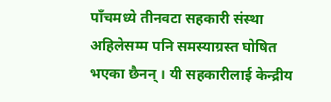पाँचमध्ये तीनवटा सहकारी संस्था अहिलेसम्म पनि समस्याग्रस्त घोषित भएका छैनन् । यी सहकारीलाई केन्द्रीय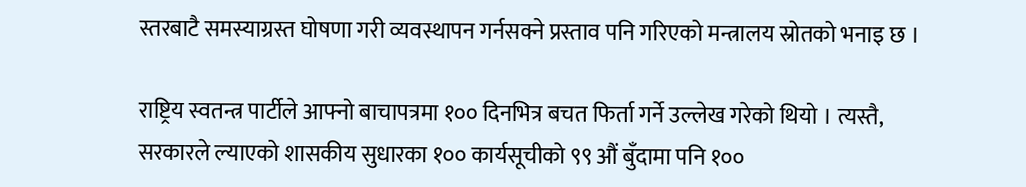स्तरबाटै समस्याग्रस्त घोषणा गरी व्यवस्थापन गर्नसक्ने प्रस्ताव पनि गरिएको मन्त्रालय स्रोतको भनाइ छ ।

राष्ट्रिय स्वतन्त्र पार्टीले आफ्नो बाचापत्रमा १०० दिनभित्र बचत फिर्ता गर्ने उल्लेख गरेको थियो । त्यस्तै, सरकारले ल्याएको शासकीय सुधारका १०० कार्यसूचीको ९९ औं बुँदामा पनि १००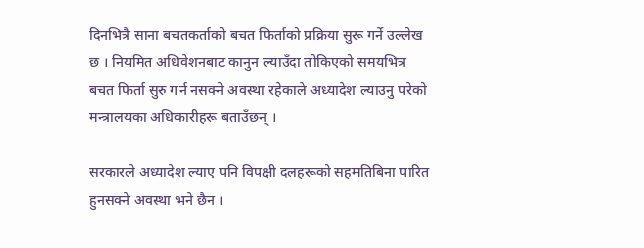दिनभित्रै साना बचतकर्ताको बचत फिर्ताको प्रक्रिया सुरू गर्ने उल्लेख छ । नियमित अधिवेशनबाट कानुन ल्याउँदा तोकिएको समयभित्र बचत फिर्ता सुरु गर्न नसक्ने अवस्था रहेकाले अध्यादेश ल्याउनु परेको मन्त्रालयका अधिकारीहरू बताउँछन् ।

सरकारले अध्यादेश ल्याए पनि विपक्षी दलहरूको सहमतिबिना पारित हुनसक्ने अवस्था भने छैन ।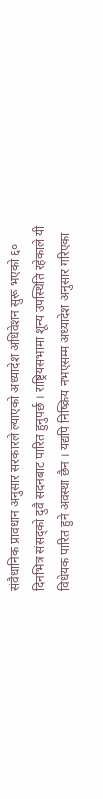संवैधानिक प्रावधान अनुसार सरकारले ल्याएको अध्यादेश अधिवेशन सुरू भएको ६० दिनभित्र संसद्को दुवै सदनबाट पारित हुनुपर्छ । राष्ट्रियसभामा शून्य उपस्थिति रहेकाले यी विधेयक पारित हुने अवस्था छैन । यद्यपि निष्क्रिय नभएसम्म अध्यादेश अनुसार गरिएका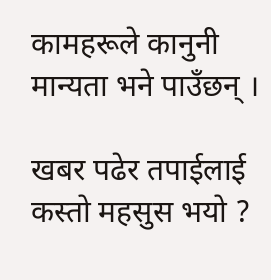कामहरूले कानुनी मान्यता भने पाउँछन् ।

खबर पढेर तपाईलाई कस्तो महसुस भयो ?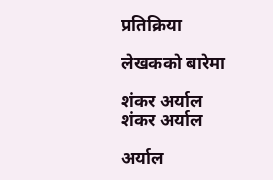प्रतिक्रिया

लेखकको बारेमा

शंकर अर्याल
शंकर अर्याल

अर्याल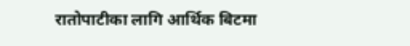रातोपाटीका लागि आर्थिक बिटमा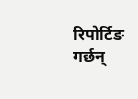रिपोर्टिङ गर्छन्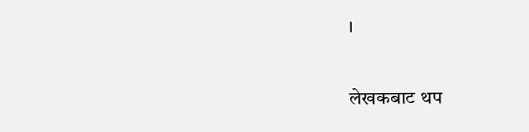।

लेखकबाट थप